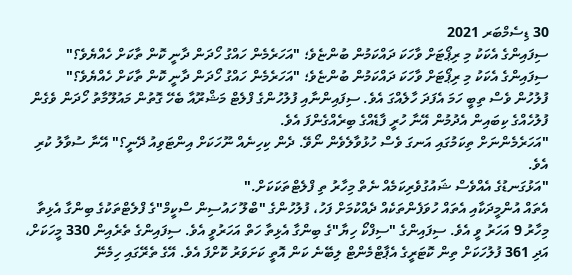30 ޑިސެމްބަރ 2021
ސިފައިންގެ އެކަކު މި ރިޕޯޓަށް ވާހަކަ ދައްކަމުން ބުންޏެވެ؛ "އަހަރެމެން ހައްގު ހޯދަން ދާނީ ކޮން ތާކަށް ހެއްޔެވެ؟"
ސިފައިންގެ އެކަކު މި ރިޕޯޓަށް ވާހަކަ ދައްކަމުން ބުންޏެވެ؛ "އަހަރެމެން ހައްގު ހޯދަން ދާނީ ކޮން ތާކަށް ހެއްޔެވެ؟"
ފުލުހުން ވެސް ތިބީ ހަމަ އެފަދަ ހާލެއްގަ އެވެ. ސިފައިންނާއި ފުލުހުންގެ ފްލެޓް މަޝްރޫއާ ބެހޭ ގޮތުން މައުލޫމާތު ހޯދަން ވެގެން ފުލުހެއްގެ ކިބައިން އެދުމުން އޭނާ ހުރީ ފާޑެއްގެ ބިރެއްގެންފަ އެވެ.
"އަހަރެމެންނަށް ތިކަމުގައި އަނގަ ވެސް ހުޅުވާލެވެން ނޯވޭ. ދެން ކިހިނެއް ނޫހަކަށް އިންޓަވިއު ދޭނީ؟" އޭނާ ސުވާލު ކުރި އެވެ.
"އަޅުގަނޑުގެ އެއްވެސް ޝައުގުވެރިކަމެއް ނެތް މިހާރު ތި ފްލެޓްތަކަކަށް."
އެތައް އުންމީދަކާއި އެތައް ހުވަފެންތަކެއް ދެއްކުމަށް ފަހު، ފުލުހުންގެ "ބްލޫ ހައުސިން ސްކީމް"ގެ ފްލެޓްތަކުގެ ބިންގާ އެޅިތާ މިހާރު 9 އަހަރު ވީ އެވެ. ސިފައިންގެ "ސިފްކޯ ހިޔާ"ގެ ބިންގާ އެޅިތާ ހަތް އަހަރުވީ އެވެ. ސިފައިންގެ ތެރެއިން 330 މީހަކަށް، އަދި 361 ފުލުހަކަށް ތިން ކޮޓަރީގެ އެޕާޓްމެންޓް ލިބޭނެ ކަން އޮތީ ކަށަވަރު ކޮށްފަ އެވެ. އޭގެ ތެރޭގައި ހިމެނޭ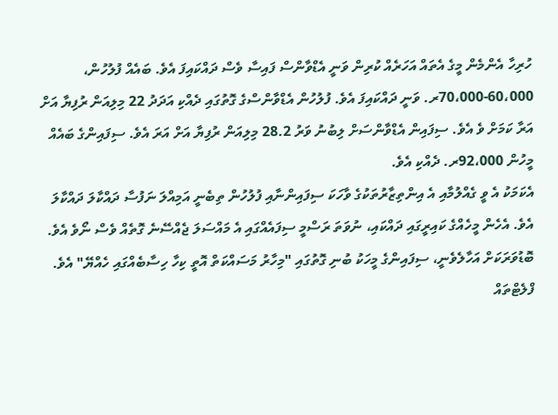ހުރިހާ އެންމެން މީގެ އެތައް އަހަރެއް ކުރިން ވަނީ އެޑްވާންސް ފައިސާ ވެސް ދައްކައިފަ އެވެ. ބައެއް ފުލުހުން، 60،000-70،000ރ. ވަނީ ދައްކައިފަ އެވެ. ފުލުހުން އެޑްވާންސްގެ ގޮތުގައި ދެއްކި އަދަދު 22 މިލިއަން ރުފިޔާ އަށް އަރާ ކަމަށް ވެ އެވެ. ސިފައިން އެޑްވާންސަށް ލިބުނު ވަރު 28.2 މިލިއަން ރުފިޔާ އަށް އަރަ އެވެ. ސިފައިންގެ ބައެއް މީހުން 92،000ރ. ދެއްކި އެވެ.
އެކަމަކު އެ ވީ ގެއްލުމާއި އެ އިންތިޒާރުތަކުގެ ވާހަކަ ސިފައިންނާއި ފުލުހުން ތިބެނީ އަމިއްލަ ނަފުސާ ދައްކާލަ ދައްކާލަ އެވެ. އެހެން މީހެއްގެ ކައިރީގައި ދައްކައި، ނުވަތަ ރަސްމީ ސިފައެއްގައި އެ މައްސަލަ ޖެއްސޭނެ ގޮތެއް ވެސް ނޯވެ އެވެ. ބޮޑުވަރަކަށް އަހާލެވެނީ، ސިފައިންގެ މީހަކު ބުނި ގޮތުގައި "މިހާރު މަސައްކަތް އޮތީ ކިހާ ހިސާބެއްގައި ހެއްޔޭ" އެވެ.
ފްލެޓްތައް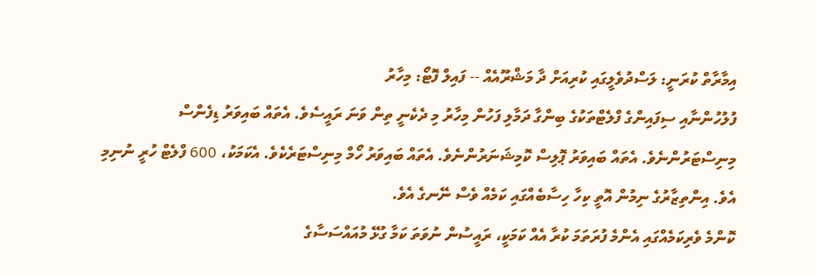އިމާރާތް ކުރަނީ: ލަސްދުވެލީގައި ކުރިއަށް ދާ މަޝްރޫއެއް -- ފައިލް ފޮޓޯ: މިހާރު
ފުލުހުންނާއި ސިފައިންގެ ފްލެޓްތަކުގެ ބިންގާ ދަމާލި ފަހުން މިހާރު މި ދެކެނީ ތިން ވަނަ ރައީސެވެ. އެތައް ބައިވަރު ޑިފެންސް މިނިސްޓަރުންނެވެ. އެތައް ބައިވަރު ޕޮލިސް ކޮމިޝަނަރުންނެވެ. އެތައް ބައިވަރު ހޯމް މިނިސްޓަރެކެވެ. އެކަމަކު، 600 ފްލެޓް ހުރީ ނުނިމި އެވެ. އިންތިޒާރުގެ ނިމުން އޮތީ ކިހާ ހިސާބެއްގައި ކަމެއް ވެސް ނޭނގެ އެވެ.
ކޮންމެ ވެރިކަމެއްގައި އެންމެ ފުރަތަމަ ކުރާ އެއް ކަމަކީ، ރައީސުން ނުވަތަ ކަމާ ގުޅޭ މުއައްސަސާގެ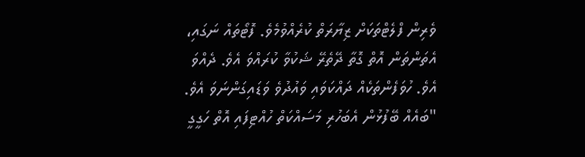ވެރިން ފްލެޓްތަކަށް ޒިޔާރަތް ކުރެއްވުމެވެ. ފޮޓޯތައް ނަގައި، އެތަންތަން އޮތް ގޮތާ ދޭތެރޭ ޝަކުވާ ކުރައްވަ އެވެ. ދެއްވަ އެވެ. ހުވަފެންތަކެއް ދައްކަވައި ވައުދުވެ ވަޑައިގަންނަވަ އެވެ.
"ބައެއް ބޭފުޅުން އެބަހުރި މަސައްކަތް ހުއްޓިފައި އޮތް ހަގީގީ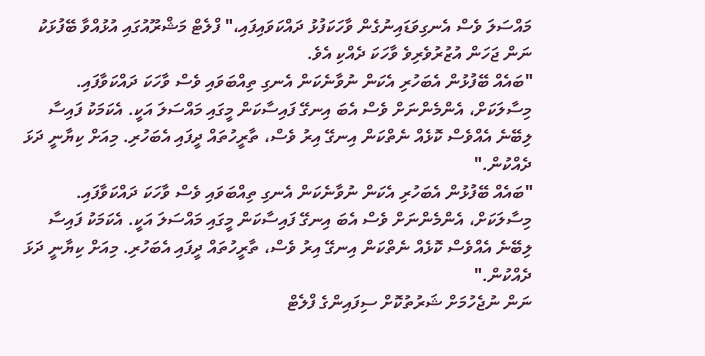މައްސަލަ ވެސް އެނގިވަޑައިނުގެން ވާހަކަފުޅު ދައްކަވައިފައި،" ފްލެޓް މަޝްރޫއުގައި އުޅުއްވާ ބޭފުޅަކު ނަން ޖަހަން އުޒުރުވެރިވެ ވާހަކަ ދެއްކި އެވެ.
"ބައެއް ބޭފުޅުން އެބަހުރި އެކަން ނުވާނެކަން އެނގި ތިއްބަވައި ވެސް ވާހަކަ ދައްކަވާފައި. މިސާލަކަށް، އެންމެންނަށް ވެސް އެބަ އިނގޭ ފައިސާކަން މީގައި މައްސަލަ އަކީ. އެކަމަކު ފައިސާ ލިބޭނެ އެއްވެސް ކޮޅެއް ނެތްކަން އިނގޭ އިރު ވެސް، ތާރީހުތައް ދީފައި އެބަހުރި. މިއަށް ކިޔާނީ ދަޅަ ދެއްކުން."
"ބައެއް ބޭފުޅުން އެބަހުރި އެކަން ނުވާނެކަން އެނގި ތިއްބަވައި ވެސް ވާހަކަ ދައްކަވާފައި. މިސާލަކަށް، އެންމެންނަށް ވެސް އެބަ އިނގޭ ފައިސާކަން މީގައި މައްސަލަ އަކީ. އެކަމަކު ފައިސާ ލިބޭނެ އެއްވެސް ކޮޅެއް ނެތްކަން އިނގޭ އިރު ވެސް، ތާރީހުތައް ދީފައި އެބަހުރި. މިއަށް ކިޔާނީ ދަޅަ ދެއްކުން."
ނަން ނުޖެހުމަށް ޝަރުތުކޮށް ސިފައިންގެ ފްލެޓް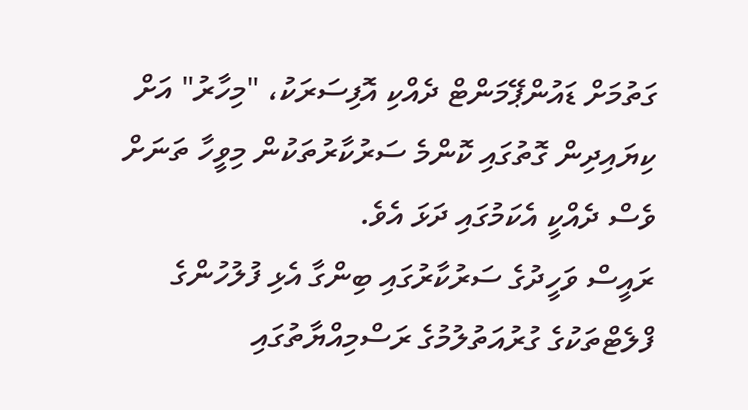ގަތުމަށް ޑައުންޕޭމަންޓް ދެއްކި އޮފިސަރަކު، "މިހާރު" އަށް ކިޔައިދިން ގޮތުގައި ކޮންމެ ސަރުކާރުތަކުން މިވީހާ ތަނަށް ވެސް ދެއްކީ އެކަމުގައި ދަޅަ އެވެ.
ރައީސް ވަހީދުގެ ސަރުކާރުގައި ބިންގާ އެޅި ފުލުހުންގެ ފްލެޓްތަކުގެ ގުރުއަތުލުމުގެ ރަސްމިއްޔާތުގައި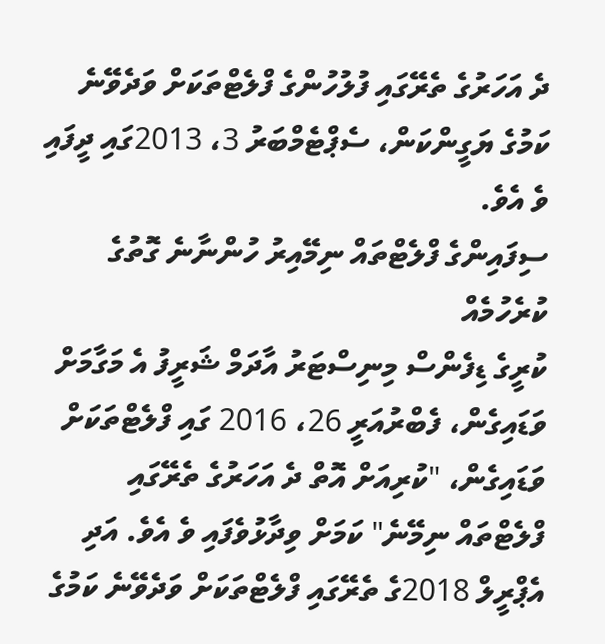ދެ އަހަރުގެ ތެރޭގައި ފުލުހުންގެ ފްލެޓްތަކަށް ވަދެވޭނެ ކަމުގެ ޔަގީންކަން، ސެޕްޓެމްބަރު 3، 2013ގައި ދީފައި ވެ އެވެ.
ސިފައިންގެ ފްލެޓްތައް ނިމޭއިރު ހުންނާނެ ގޮތުގެ ކުރެހުމެއް
ކުރީގެ ޑިފެންސް މިނިސްޓަރު އާދަމް ޝަރީފު އެ މަގާމަށް ވަޑައިގެން، ފެބްރުއަރީ 26، 2016 ގައި ފްލެޓްތަކަށް ވަޑައިގެން، "ކުރިއަށް އޮތް ދެ އަހަރުގެ ތެރޭގައި ފްލެޓްތައް ނިމޭނެ" ކަމަށް ވިދާޅުވެފައި ވެ އެވެ. އަދި އެޕްރީލް 2018ގެ ތެރޭގައި ފްލެޓްތަކަށް ވަދެވޭނެ ކަމުގެ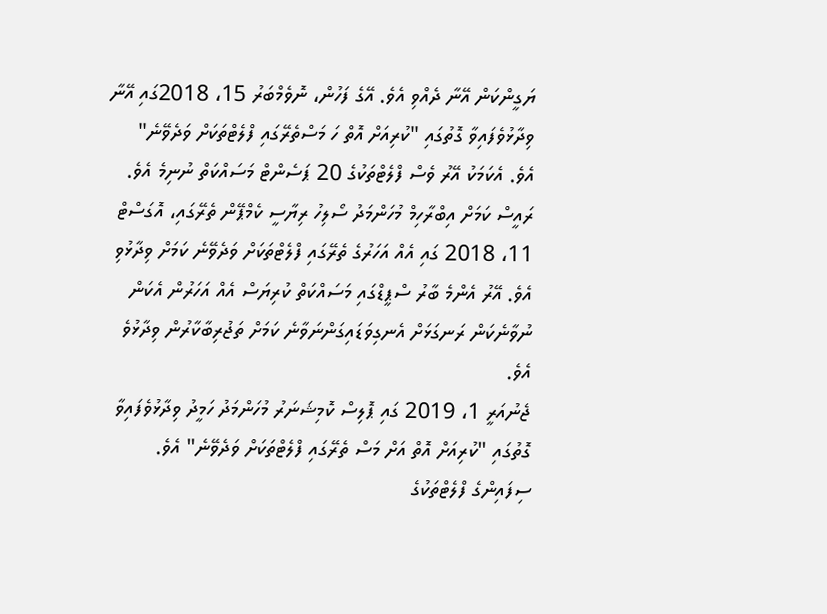ޔަގީންކަން އޭނާ ދެއްވި އެވެ. އޭގެ ފަހުން، ނޮވެމްބަރު 15، 2018ގައި އޭނާ ވިދާޅުވެފައިވާ ގޮތުގައި "ކުރިއަށް އޮތް ހަ މަސްތެރޭގައި ފްލެޓްތަކަށް ވަދެވޭނެ" އެވެ. އެކަމަކު އޭރު ވެސް ފްލެޓްތަކުގެ 20 ޕަސެންޓް މަސައްކަތް ނުނިމެ އެވެ.
ރައީސް ކަމަށް އިބްރާހިމް މުހަންމަދު ސޯލިހު ރިޔާސީ ކެމްޕޭން ތެރޭގައި، އޮގަސްޓް 11، 2018 ގައި އެއް އަހަރުގެ ތެރޭގައި ފްލެޓްތަކަށް ވަދެވޭނެ ކަމަށް ވިދާޅުވި އެވެ. އޭރު އެންމެ ބާރު ސްޕީޑްގައި މަސައްކަތް ކުރިޔަސް އެއް އަހަރުން އެކަން ނުވާނެކަން ރަނގަޅަށް އެނގިވަޑައިގަންނަވާނެ ކަމަށް ތަޖުރިބާކާރުން ވިދާޅުވެ އެވެ.
ޖެނުއަރީ 1، 2019 ގައި ޕޮލިސް ކޮމިޝަނަރު މުހަންމަދު ހަމީދު ވިދާޅުވެފައިވާ ގޮތުގައި "ކުރިއަށް އޮތް އަށް މަސް ތެރޭގައި ފްލެޓްތަކަށް ވަދެވޭނެ" އެވެ.
ސިފައިންގެ ފްލެޓްތަކުގެ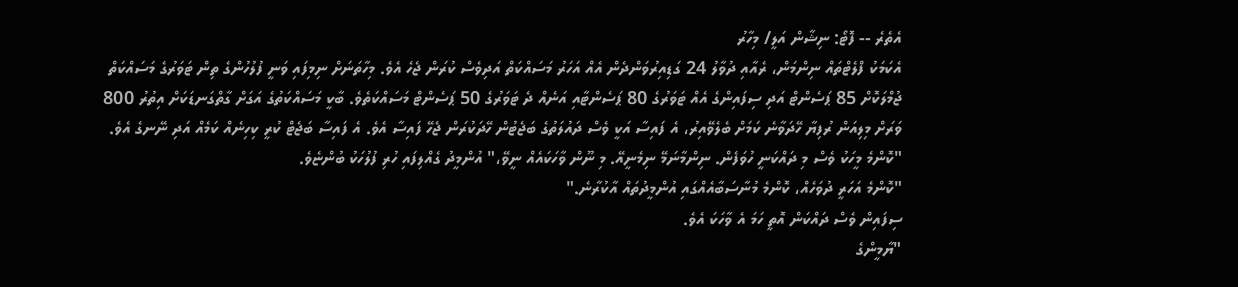އެތެރެ -- ފޮޓޯ: ނިޝާން އަލީ/ މިހާރު
އެކަމަކު ފްލެޓްތައް ނިންމަން، ރެއާއި ދުވާލު 24 ގަޑިއިރުވަންދެން އެއް އަހަރު މަސައްކަތް އަދިވެސް ކުރަން ޖެހެ އެވެ. މިހާތަނަށް ނިމިފައި ވަނީ ފުލުހުންގެ ތިން ޓަވަރުގެ މަސައްކަތް ޖުމްލަކޮށް 85 ޕަސެންޓް އަދި ސިފައިންގެ އެއް ޓަވަރުގެ 80 ޕަސެންޓާއި އަނެއް ދެ ޓަވަރުގެ 50 ޕަސެންޓް މަސައްކަތެވެ. ބާކީ މަސައްކަތުގެ އަގަށް ގާތްގަނޑަކަށް އިތުރު 800 ވަރަށް މިލިއަން ރުފިޔާ ހޭދަވާނެ ކަމަށް ބެލެވޭއިރު، އެ ފައިސާ އަކީ ވެސް ދައުލަތުގެ ބަޖެޓުން ހޭދަކުރަން ޖެހޭ ފައިސާ އެވެ. އެ ފައިސާ ބަޖެޓް ކުރީ ކިހިނެއް ކަމެއް އަދި ނޭނގެ އެވެ.
"ކޮންމެ މީހަކު ވެސް މި ދައްކަނީ ހުވަފެން. ނިންމާނަމޭ ނިމެނީއޭ. މި ނޫން ވާހަކައެއް ނީވޭ،" އުންމީދު ގެއްލިފައި ހުރި ފުލުހަކު ބުންޏެވެ.
"ކޮންމެ އަހަރީ ދުވަހެއް، ކޮންމެ މުނާސަބާއެއްގައި އުންމީދުތައް އާކުރާނެ."
ސިފައިން ވެސް ދައްކަން އޮތީ ހަމަ އެ ވާހަކަ އެވެ.
"ޔާމީންގެ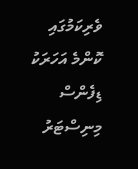ވެރިކަމުގައި ކޮންމެ އަހަރަކު ޑިފެންސް މިނިސްޓަރު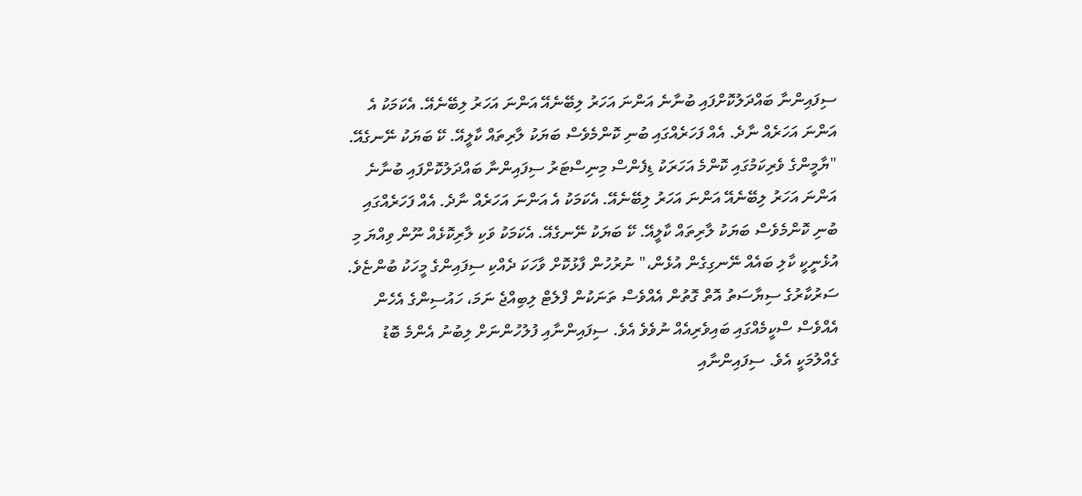ސިފައިންނާ ބައްދަލުކޮށްފައި ބުނާނެ އަންނަ އަހަރު ލިބޭނެއޭ އަންނަ އަހަރު ލިބޭނެއޭ. އެކަމަކު އެ އަންނަ އަހަރެއް ނާދެ. އެއް ފަހަރެއްގައި ބުނި ކޮންމެވެސް ބަޔަކު ލާރިތައް ކާލީއޭ. ކޭ ބަޔަކު ނޭނގެއޭ.
"ޔާމީންގެ ވެރިކަމުގައި ކޮންމެ އަހަރަކު ޑިފެންސް މިނިސްޓަރު ސިފައިންނާ ބައްދަލުކޮށްފައި ބުނާނެ އަންނަ އަހަރު ލިބޭނެއޭ އަންނަ އަހަރު ލިބޭނެއޭ. އެކަމަކު އެ އަންނަ އަހަރެއް ނާދެ. އެއް ފަހަރެއްގައި ބުނި ކޮންމެވެސް ބަޔަކު ލާރިތައް ކާލީއޭ. ކޭ ބަޔަކު ނޭނގެއޭ. އެކަމަކު ވަކި ލާރިކޮޅެއް ނޫން ވިއްޔަ މި އުޅެނީކީ ކާލި ބައެއް ނޭނގިގެން އުޅެން،" ނުރުހުން ފާޅުކޮށް ވާހަކަ ދެއްކި ސިފައިންގެ މީހަކު ބުންޏެވެ.
ސަރުކާރުގެ ސިޔާސަތު އޮތް ގޮތުން އެއްވެސް ތަނަކުން ފްލެޓް ލިބިއްޖެ ނަމަ، ހައުސިންގެ އެހެން އެއްވެސް ސްކީމެއްގައި ބައިވެރިއެއް ނުވެވެ އެވެ. ސިފައިންނާއި ފުލުހުންނަށް ލިބުނު އެންމެ ބޮޑު ގެއްލުމަކީ އެވެ. ސިފައިންނާއި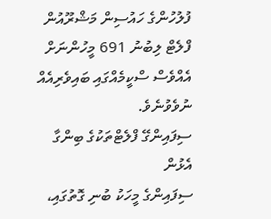ފުލުހުންގެ ހައުސިން މަޝްރޫއުން ފްލެޓް ލިބުނު 691 މީހުންނަށް އެއްވެސް ސްކީމެއްގައި ބައިވެރިއެއް ނުވެވުނެވެ.
ސިފައިންގޭ ފްލެޓްތަކުގެ ބިންގާ އެޅުން
ސިފައިންގެ މީހަކު ބުނި ގޮތުގައި،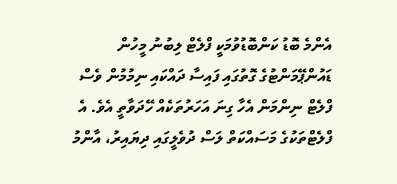އެންމެ ބޮޑު ކަންބޮޑުވުމަކީ ފްލެޓް ލިބުނު މީހުން ޑައުންޕޭމަންޓުގެ ގޮތުގައި ފައިސާ ދައްކައި ނިމުމުން ވެސް ފްލެޓް ނިންމަން އެހާ ގިނަ އަހަރުތަކެއް ހޭދަވާތީ އެވެ. އެ ފްލެޓްތަކުގެ މަސައްކަތް ލަސް ދުވެލީގައި ދިޔައިރު، އާންމު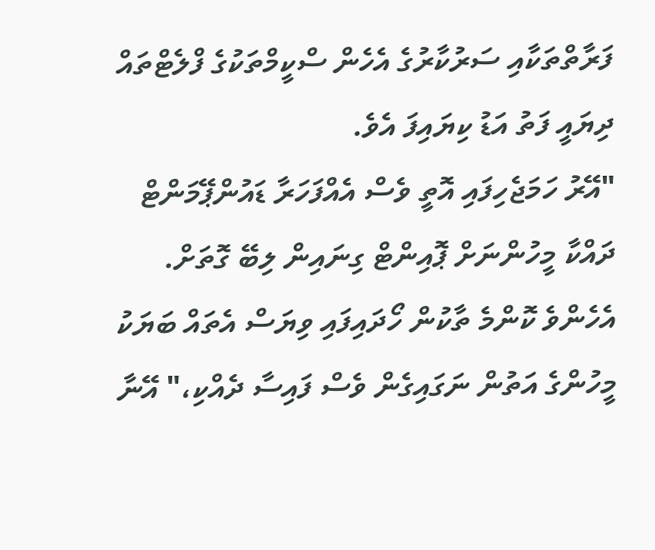ފަރާތްތަކާއި ސަރުކާރުގެ އެހެން ސްކީމްތަކުގެ ފްލެޓްތައް ދިޔައީ ފަތު އަޑު ކިޔައިފަ އެވެ.
"އޭރު ހަމަޖެހިފައި އޮތީ ވެސް އެއްފަހަރާ ޑައުންޕޭމަންޓް ދައްކާ މީހުންނަށް ޕޮއިންޓް ގިނައިން ލިބޭ ގޮތަށް. އެހެންވެ ކޮންމެ ތާކުން ހޯދައިފައި ވިޔަސް އެތައް ބަޔަކު މީހުންގެ އަތުން ނަގައިގެން ވެސް ފައިސާ ދެއްކި،" އޭނާ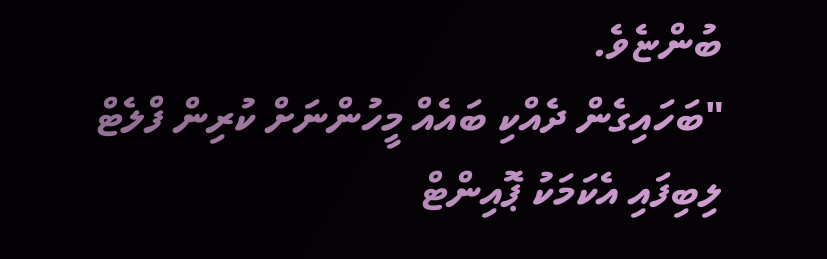ބުންޏެވެ.
"ބަހައިގެން ދެއްކި ބައެއް މީހުންނަށް ކުރިން ފްލެޓް ލިބިފައި އެކަމަކު ޕޮއިންޓް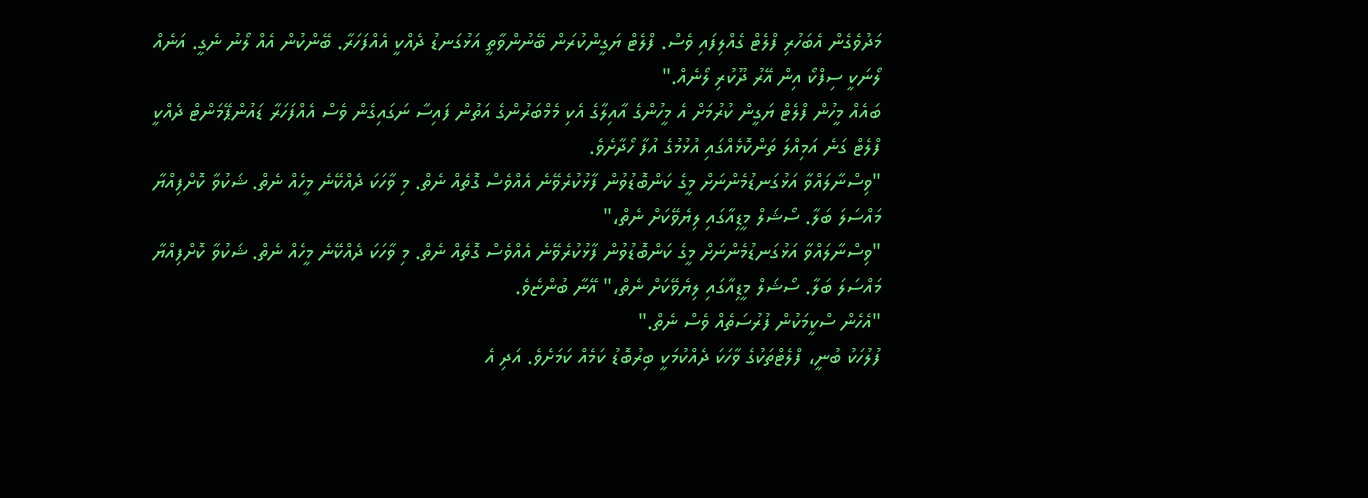މަދުވެގެން އެބަހުރި ފްލެޓް ގެއްލިފައި ވެސް. ފްލެޓް ޔަގީންކުރަން ބޭނުންވާތީ އަޅުގަނޑު ދެއްކީ އެއްފަހަރާ. ބޭންކުން އެއް ލޯނު ނެގީ. އަނެއް ލޯނަކީ ސިފްކޯ އިން އޭރު ދޫކުރި ލޯނެއް."
ބައެއް މީހުން ފްލެޓް ޔަގީން ކުރުމަށް އެ މީހުންގެ އާއިލާގެ އެކި މެމްބަރުންގެ އަތުން ފައިސާ ނަގައިގެން ވެސް އެއްފަހަރާ ޑައުންޕޭމަންޓް ދެއްކީ ފްލެޓް ގަނެ އަމިއްލަ ތަންކޮޅެއްގައި އުޅުމުގެ އުފާ ހޯދާށެވެ.
"ވިސްނާލައްވާ އަޅުގަނޑުމެންނަށް މީގެ ކަންބޮޑުވުން ފާޅުކުރެވޭނެ އެއްވެސް ގޮތެއް ނެތް. މި ވާހަކަ ދެއްކޭނެ މީހެއް ނެތް. ޝަކުވާ ކޮށްފިއްޔާ މައްސަލަ ބަލާ. ސޯޝަލް މީޑިއާގައި ލިޔެވޭކަށް ނެތް،"
"ވިސްނާލައްވާ އަޅުގަނޑުމެންނަށް މީގެ ކަންބޮޑުވުން ފާޅުކުރެވޭނެ އެއްވެސް ގޮތެއް ނެތް. މި ވާހަކަ ދެއްކޭނެ މީހެއް ނެތް. ޝަކުވާ ކޮށްފިއްޔާ މައްސަލަ ބަލާ. ސޯޝަލް މީޑިއާގައި ލިޔެވޭކަށް ނެތް،" އޭނާ ބުންޏެވެ.
"އެހެން ސްކީމަކުން ފުރުސަތެއް ވެސް ނެތް."
ފުލުހަކު ބުނީ، ފްލެޓްތަކުގެ ވާހަކަ ދެއްކުމަކީ ބިރުބޮޑު ކަމެއް ކަމަށެވެ. އަދި އެ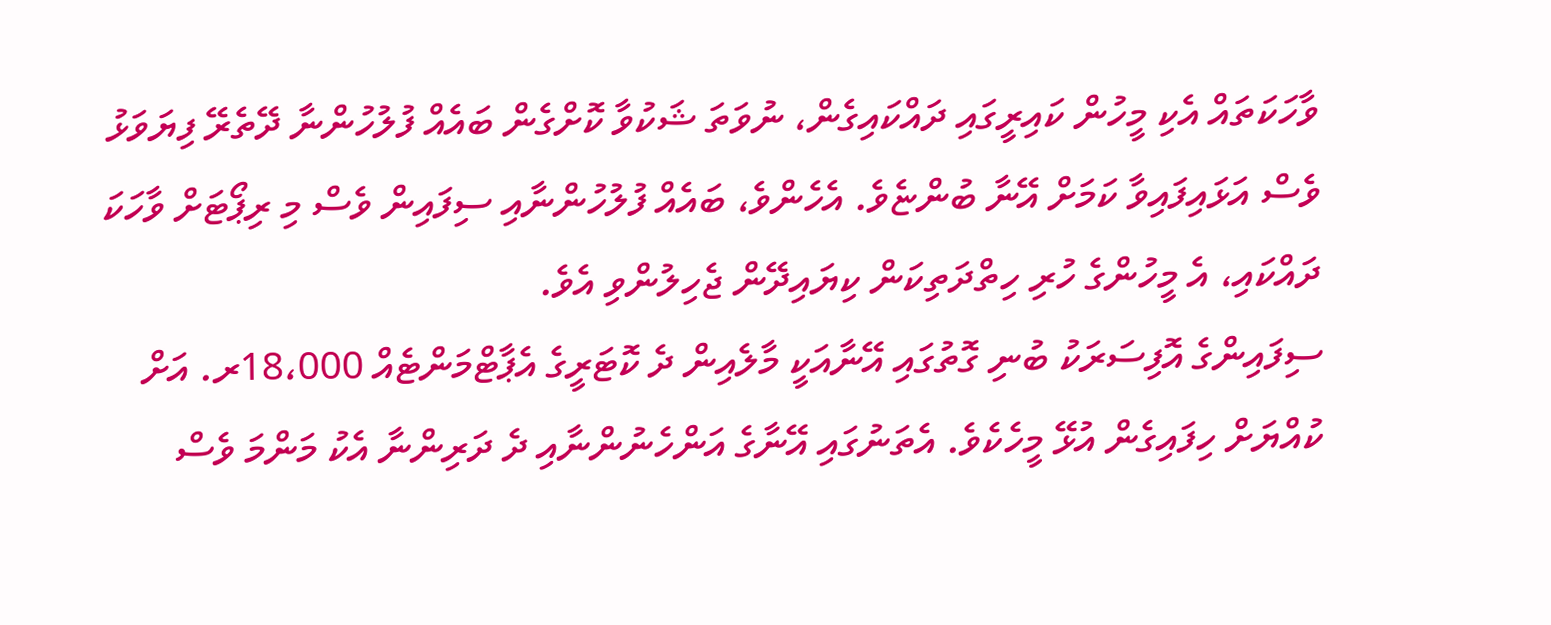ވާހަކަތައް އެކި މީހުން ކައިރީގައި ދައްކައިގެން، ނުވަތަ ޝަކުވާ ކޮށްގެން ބައެއް ފުލުހުންނާ ދޭތެރޭ ފިޔަވަޅު ވެސް އަޅައިފައިވާ ކަމަށް އޭނާ ބުންޏެވެ. އެހެންވެ، ބައެއް ފުލުހުންނާއި ސިފައިން ވެސް މި ރިޕޯޓަށް ވާހަކަ ދައްކައި، އެ މީހުންގެ ހުރި ހިތްދަތިކަން ކިޔައިދޭން ޖެހިލުންވި އެވެ.
ސިފައިންގެ އޮފިސަރަކު ބުނި ގޮތުގައި އޭނާއަކީ މާލެއިން ދެ ކޮޓަރީގެ އެޕާޓްމަންޓެއް 18،000ރ. އަށް ކުއްޔަށް ހިފައިގެން އުޅޭ މީހެކެވެ. އެތަނުގައި އޭނާގެ އަންހެނުންނާއި ދެ ދަރިންނާ އެކު މަންމަ ވެސް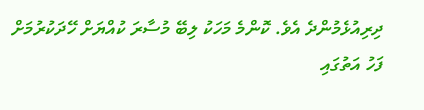ދިރިއުޅެމުންދެ އެވެ. ކޮންމެ މަހަކު ލިބޭ މުސާރަ ކުއްޔަށް ހޭދަކުރުމަށް ފަހު އަތުގައި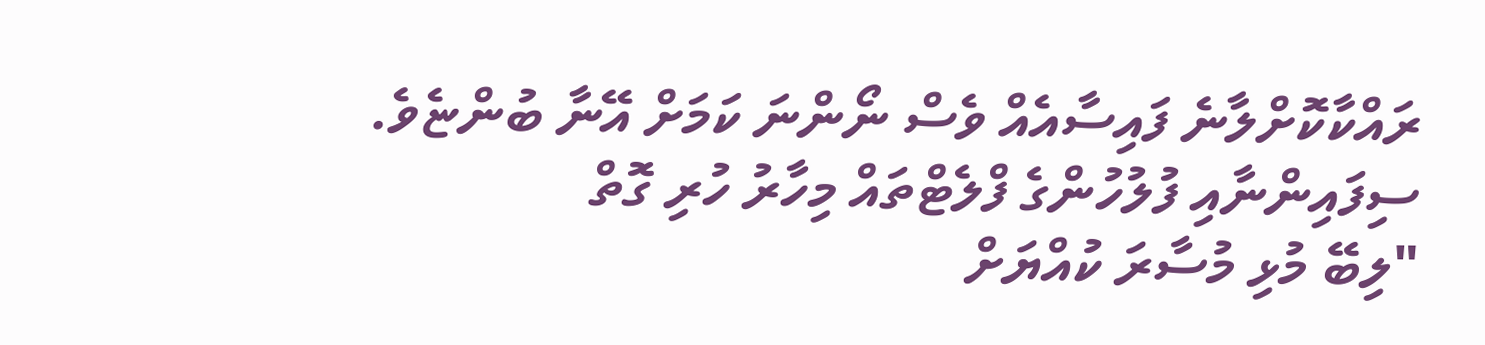ރައްކާކޮށްލާނެ ފައިސާއެއް ވެސް ނޯންނަ ކަމަށް އޭނާ ބުންޏެވެ.
ސިފައިންނާއި ފުލުހުންގެ ފްލެޓްތައް މިހާރު ހުރި ގޮތް
"ލިބޭ މުޅި މުސާރަ ކުއްޔަށް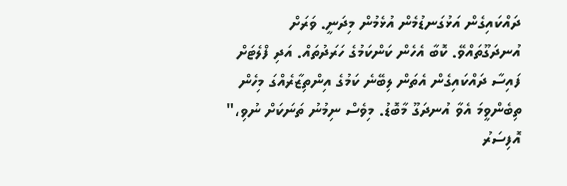ދައްކައިގެން އަޅުގަނޑުމެން އުޅެމުން މިދަނީ. ވަރަށް އުނދަގޫތައްވޭ. ކޮބާ އެހެން ކަންކަމުގެ ހަރަދުތައް. އަދި ފްލެޓަށް ފައިސާ ދައްކައިގެން އެތަން ލިބޭނެ ކަމުގެ އިންތިޒާރެއްގަ މިހެން ތިބެންވީމަ އެވާ އުނދަގޫ މާބޮޑު. މިވެސް ނިމުނު ތަނަކަށް ނުވި،" އޮފިސަރު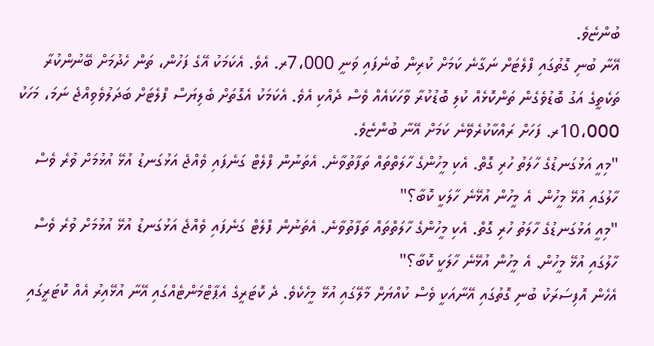ބުންޏެވެ.
އޭނާ ބުނި ގޮތުގައި ފްލެޓަށް ނަގާނެ ކަމަށް ކުރިން ބުނެފައި ވަނީ 7،000ރ. އެވެ. އެކަމަކު އޭގެ ފަހުން، ތަން ހެދުމަށް ބޭނުންކުރާ ތަކެތީގެ އަގު ބޮޑުވެގެން ތަންކޮޅެއް ކުލި ބޮޑުކުރާ ވާހަކައެއް ވެސް ދެއްކި އެވެ. އެކަމަކު އެގޮތަށް ބެލިޔަސް ފްލެޓަށް ބަދަލުވެވިއްޖެ ނަމަ، މަހަކު 10،000ރ. ފަހަށް ރައްކާކުރެވޭނެ ކަމަށް އޭނާ ބުންޏެވެ.
"މިއީ އަޅުގަނޑުގެ ހާލަތު ހުރި ގޮތް. އެކި މީހުންގެ ހާލަތްތައް ތަފާތުވާނެ. އެތަނުން ފްލެޓް ގަނެފައި ވެއްޖެ އަޅުގަނޑު އުޅޭ އުޅުމަށް ވުރެ ވެސް ހާލުގައި އުޅޭ މީހުން. އެ މީހުން އުޅޭނެ ހާލަކީ ކޮބާ؟"
"މިއީ އަޅުގަނޑުގެ ހާލަތު ހުރި ގޮތް. އެކި މީހުންގެ ހާލަތްތައް ތަފާތުވާނެ. އެތަނުން ފްލެޓް ގަނެފައި ވެއްޖެ އަޅުގަނޑު އުޅޭ އުޅުމަށް ވުރެ ވެސް ހާލުގައި އުޅޭ މީހުން. އެ މީހުން އުޅޭނެ ހާލަކީ ކޮބާ؟"
އެހެން އޮފިސަރަކު ބުނި ގޮތުގައި އޭނާއަކީ ވެސް ކުއްޔަށް މާލޭގައި އުޅޭ މީހެކެވެ. ދެ ކޮޓަރީގެ އެޕާޓްމަންޓެއްގައި އޭނާ އުޅޭއިރު އެއް ކޮޓަރީގައި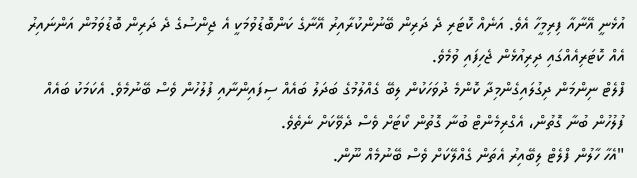އުޅެނީ އޭނާއާ ފިރިމީހާ އެވެ. އަނެއް ކޮޓަރި ދެ ދަރިން ބޭނުންކުރާއިރު އޭނާގެ ކަންބޮޑުވުމަކީ އެ ޖިންސުގެ ދެ ދަރިން ބޮޑުވަމުން އަންނައިރު އެއް ކޮޓަރިއެއްގައި ދިރިއުޅެން ޖެހިފައި ވުމެވެ.
ފްލެޓް ނިންމަން ދިގުލައިގެންމިދާ ކޮންމެ ދުވަހަކުން ލިބޭ ގެއްލުމުގެ ބަދަލު ބައެއް ސިފައިންނާއި ފުލުހުން ވެސް ބޭނުމެވެ. އެކަމަކު ބައެއް ފުލުހުން ބުނާ ގޮތުން، އެގްރިމެންޓް ބުނާ ގޮތުން ކޯޓަށް ވެސް ދެވޭކަށް ނެތެވެ.
"އެހާ ހާލުން ފްލެޓް ލިބޭއިރު އެތަން ގެއްލޭކަށް ވެސް ބޭނުމެއް ނޫން.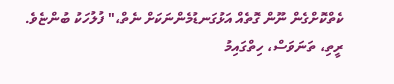ކެތްކޮށްގެން ނޫން ގޮތެއް އަޅުގަނޑުމެންނަކަށް ނެތް،" ފުލުހަކު ބުންޏެވެ.
ރީތި، ތަނަވަސް، ހިތްގައިމު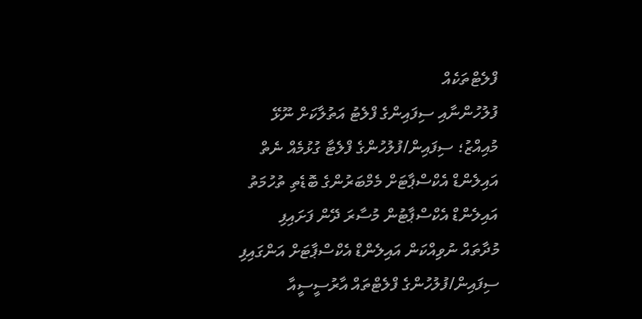ފްލެޓްތަކެއް
ފުލުހުންނާއި ސިފައިންގެ ފްލެޓު އަތުލާކަށް ނޫޅޭ
މުއިއްޒު؛ ސިފައިން/ފުލުހުންގެ ފްލެޓާ ގުޅުމެއް ނެތް
އައިލެންޑް އެކްސްޕާޓަށް މެމްބަރުންގެ ބޮޑެތި ތުހުމަތު
އައިލެންޑް އެކްސްޕާޓުން މުސާރަ ދޭން ފަށައިފި
މުދާތައް ނުވިއްކަން އައިލެންޑް އެކްސްޕާޓަށް އަންގައިފި
ސިފައިން/ފުލުހުންގެ ފްލެޓްތައް އާރުސީސީއާ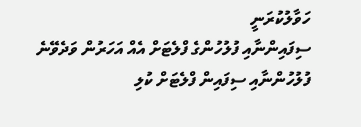ހަވާލުކުރަނީ
ސިފައިންނާއި ފުލުހުންގެ ފްލެޓަށް އެއް އަހަރުން ވަދެވޭނެ
ފުލުހުންނާއި ސިފައިން ފްލެޓަށް ކުލި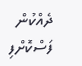ދެއްކުން ފަސްކޮށްފި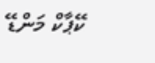ކޭޕާކް މަންޑޭ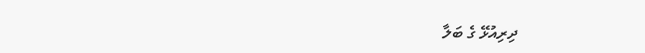ދިރިއުޅޭ ގެ ބަލާ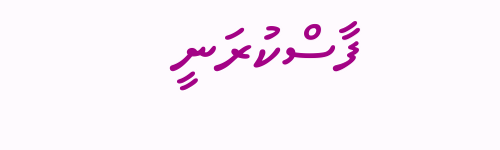ފާސްކުރަނީ